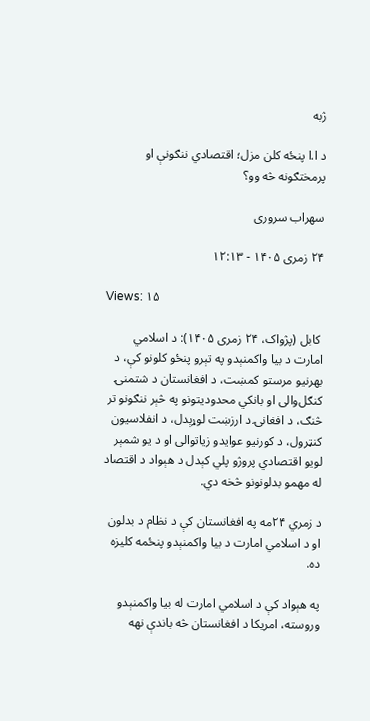ژبه

د ا.ا پنځه کلن مزل؛ اقتصادي ننګونې او پرمختګونه څه وو؟

سهراب سروری

۲۴ زمری ۱۴۰۵ - ۱۲:۱۳

Views: ۱۵

 کابل (پژواک، ۲۴ زمری ۱۴۰۵): د اسلامي امارت د بیا واکمنېدو په تېرو پنځو کلونو کې، د بهرنیو مرستو کمښت، د افغانستان د شتمنۍ کنګل‌والی او بانکي محدودیتونو په څېر ننګونو تر څنګ، د افغانۍ د ارزښت لوړېدل، د انفلاسیون کنټرول، د کورنیو عوایدو زیاتوالی او د یو شمېر لویو اقتصادي پروژو پلي کېدل د هېواد د اقتصاد له مهمو بدلونونو څخه دي.

د زمري ۲۴مه په افغانستان کې د نظام د بدلون او د اسلامي امارت د بیا واکمنېدو پنځمه کلیزه ده.

په هېواد کې د اسلامي امارت له بیا واکمنېدو وروسته، امریکا د افغانستان څه باندې نهه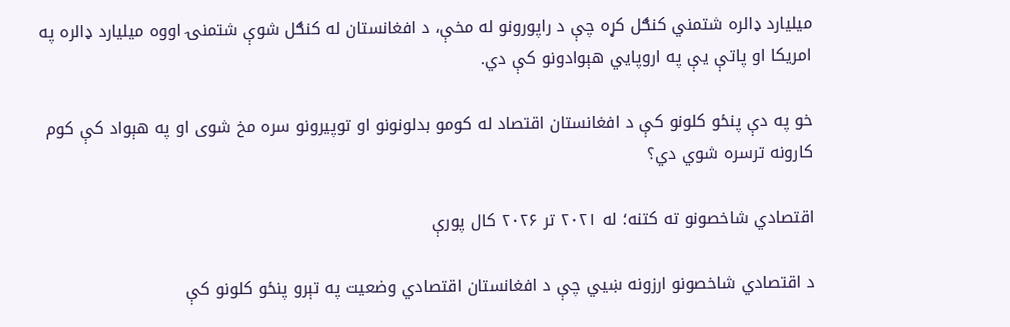میلیارد ډالره شتمني کنګل کړه چې د راپورونو له مخې، د افغانستان له کنګل شوې شتمنۍ اووه میلیارد ډالره په امریکا او پاتې یې په اروپايي هېوادونو کې دي.

خو په دې پنځو کلونو کې د افغانستان اقتصاد له کومو بدلونونو او توپیرونو سره مخ شوی او په هېواد کې کوم کارونه ترسره شوي دي؟

اقتصادي شاخصونو ته کتنه؛ له ۲۰۲۱ تر ۲۰۲۶ کال پورې

د اقتصادي شاخصونو ارزونه ښيي چې د افغانستان اقتصادي وضعیت په تېرو پنځو کلونو کې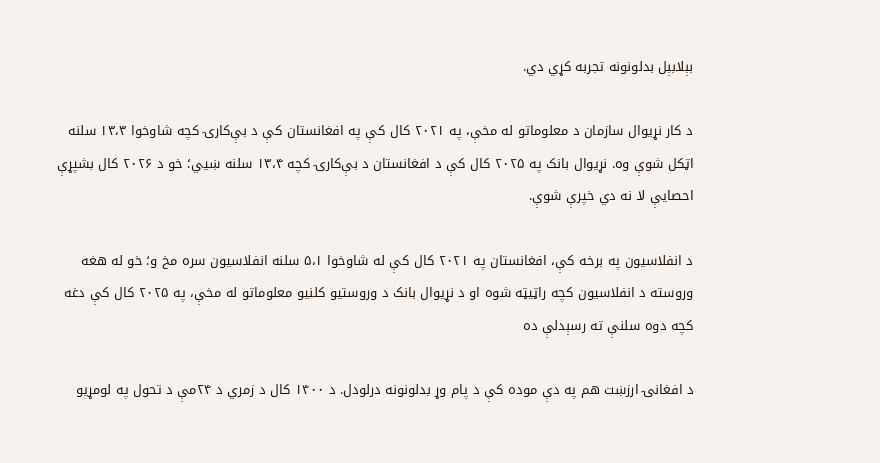بېلابېل بدلونونه تجربه کړي دي.

د کار نړیوال سازمان د معلوماتو له مخې، په ۲۰۲۱ کال کې په افغانستان کې د بې‌کارۍ کچه شاوخوا ۱۳،۳ سلنه اټکل شوې وه. نړیوال بانک په ۲۰۲۵ کال کې د افغانستان د بې‌کارۍ کچه ۱۳،۴ سلنه ښيي؛ خو د ۲۰۲۶ کال بشپړې احصایې لا نه دي خپرې شوې.

د انفلاسیون په برخه کې، افغانستان په ۲۰۲۱ کال کې له شاوخوا ۵،۱ سلنه انفلاسیون سره مخ و؛ خو له هغه وروسته د انفلاسیون کچه راټیټه شوه او د نړیوال بانک د وروستیو کلنیو معلوماتو له مخې، په ۲۰۲۵ کال کې دغه کچه دوه سلنې ته رسېدلې ده

د افغانۍ ارزښت هم په دې موده کې د پام وړ بدلونونه درلودل. د ۱۴۰۰ کال د زمري د ۲۴مې د تحول په لومړیو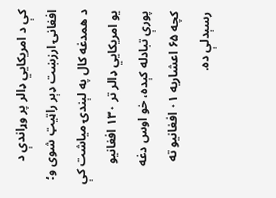کې د امریکايي ډالر پر وړاندې د افغانۍ ارزښت ډېر راټیټ شوی و؛ د همدغه کال په لېندۍ میاشت کې یو امریکايي ډالر تر ۱۳۰ افغانیو پورې تبادله کېده، خو اوس دغه کچه ۶۵ اعشاریه ۰۱ افغانیو ته رسېدلې ده.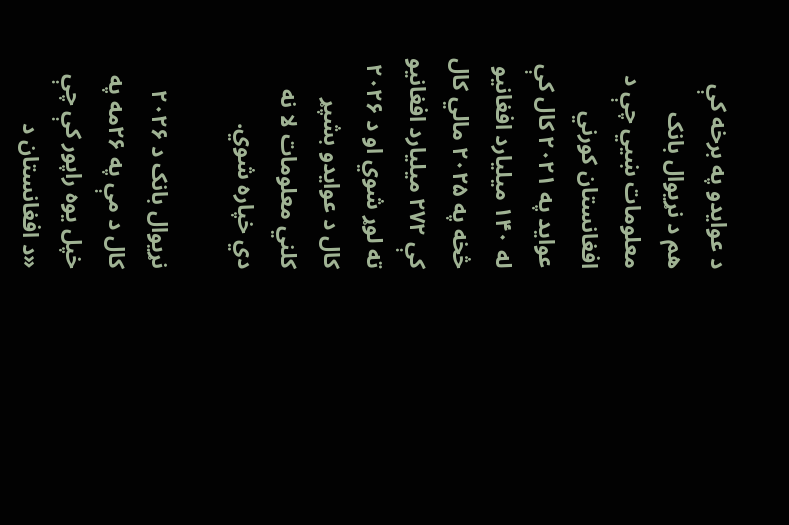د عوایدو په برخه کې هم د نړیوال بانک معلومات ښيي چې د افغانستان کورني عواید په ۲۰۲۱ کال کې له ۱۴۰ میلیارد افغانیو څخه په ۲۰۲۵ مالي کال کې ۲۷۲ میلیارد افغانیو ته لوړ شوي او د ۲۰۲۶ کال د عوایدو بشپړ کلني معلومات لا نه دي خپاره شوي.

نړیوال بانک د ۲۰۲۶ کال د مې په ۲۶مه په خپل یوه راپور کې چې «د افغانستان د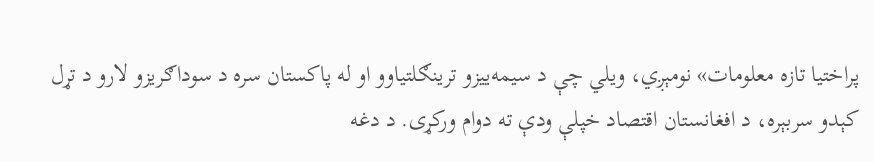پراختیا تازه معلومات» نومېږي، ویلي چې د سیمه‌ییزو ترینګلتیاوو او له پاکستان سره د سوداګریزو لارو د تړل کېدو سربېره، د افغانستان اقتصاد خپلې ودې ته دوام ورکړی. د دغه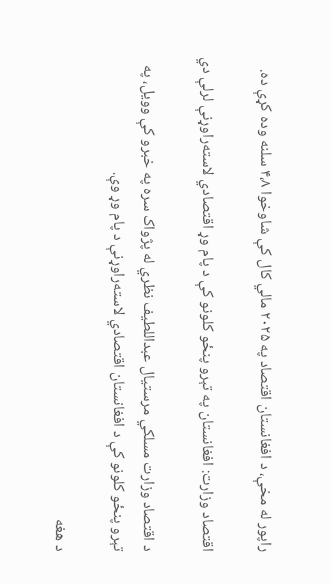راپور له مخې، د افغانستان اقتصاد په ۲۰۲۵ مالي کال کې شاوخوا ۴،۸ سلنه وده کړې ده.

اقتصاد وزارت: افغانستان په تېرو پنځو کلونو کې د پام وړ اقتصادي لاسته‌راوړنې لرلې دي

د اقتصاد وزارت مسلکي مرستیال عبداللطیف نظري له پژواک سره په خبرو کې وویل، په تېرو پنځو کلونو کې د افغانستان اقتصادي لاسته‌راوړنې د پام وړ وې.

د هغه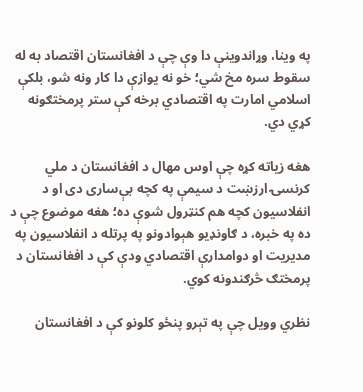په وینا، وړاندوینې دا وې چې د افغانستان اقتصاد به له سقوط سره مخ شي؛ خو نه یوازې دا کار ونه شو، بلکې اسلامي امارت په اقتصادي برخه کې ستر پرمختګونه کړي دي.

هغه زیاته کړه چې اوس مهال د افغانستان د ملي کرنسۍ ارزښت د سیمې په کچه بې‌ساری دی او د انفلاسیون کچه هم کنټرول شوې ده؛ هغه موضوع چې د ده په خبره، د ګاونډیو هېوادونو په پرتله د انفلاسیون په مدیریت او دوامدارې اقتصادي ودې کې د افغانستان د پرمختګ څرګندونه کوي.

نظري وویل چې په تېرو پنځو کلونو کې د افغانستان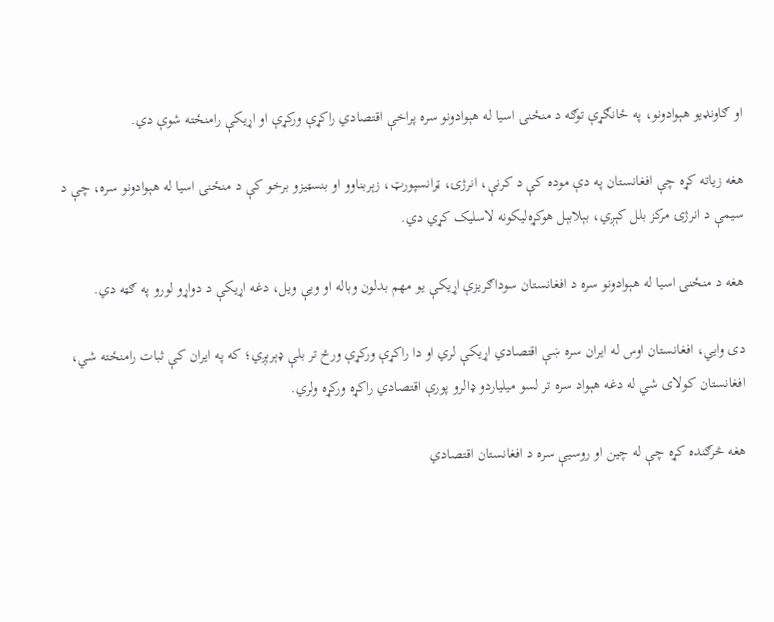او ګاونډیو هېوادونو، په ځانګړې توګه د منځنۍ اسیا له هېوادونو سره پراخې اقتصادي راکړې ورکړې او اړیکې رامنځته شوې دي.

هغه زیاته کړه چې افغانستان په دې موده کې د کرنې، انرژۍ، ټرانسپورټ، زېربناوو او بنسټیزو برخو کې د منځنۍ اسیا له هېوادونو سره، چې د سیمې د انرژۍ مرکز بلل کېږي، بېلابېل هوکړه‌لیکونه لاسلیک کړي دي.

هغه د منځنۍ اسیا له هېوادونو سره د افغانستان سوداګریزې اړیکې یو مهم بدلون وباله او ویې ویل، دغه اړیکې د دواړو لورو په ګټه دي.

دی وایي، افغانستان اوس له ایران سره ښې اقتصادي اړیکې لري او دا راکړې ورکړې ورځ تر بلې ډېرېږي؛ که په ایران کې ثبات رامنځته شي، افغانستان کولای شي له دغه هېواد سره تر لسو میلیاردو ډالرو پورې اقتصادي راکړه ورکړه ولري.

هغه څرګنده کړه چې له چین او روسیې سره د افغانستان اقتصادي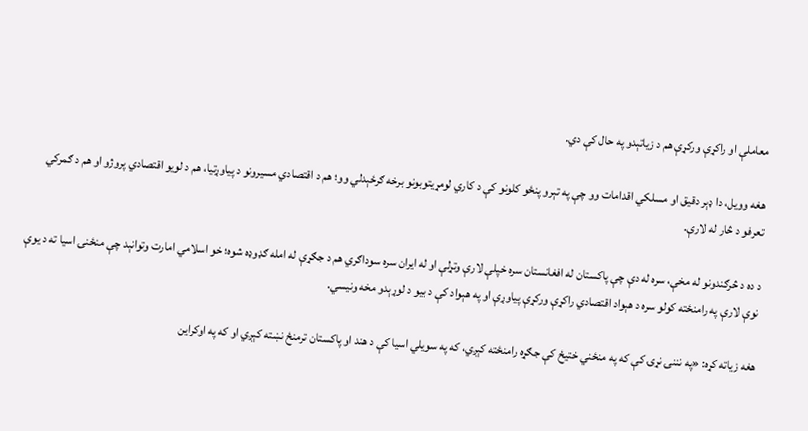معاملې او راکړې ورکړې هم د زیاتېدو په حال کې دي.

هغه وویل، دا ډېر دقیق او مسلکي اقدامات وو چې په تېرو پنځو کلونو کې د کاري لومړیتوبونو برخه ګرځېدلي وو؛ هم د اقتصادي مسیرونو د پیاوړتیا، هم د لویو اقتصادي پروژو او هم د ګمرکي تعرفو د څار له لارې.

د ده د څرګندونو له مخې، سره له دې چې پاکستان له افغانستان سره خپلې لارې وتړلې او له ایران سره سوداګري هم د جګړې له امله ګډوډه شوه؛ خو اسلامي امارت وتوانېد چې منځنۍ اسیا ته د یوې نوې لارې په رامنځته کولو سره د هېواد اقتصادي راکړې ورکړې پیاوړې او په هېواد کې د بیو د لوړېدو مخه ونیسي.

هغه زیاته کړه: «په نننۍ نړۍ کې که په منځني ختیځ کې جګړه رامنځته کېږي، که په سویلي اسیا کې د هند او پاکستان ترمنځ نښته کېږي او که په اوکراین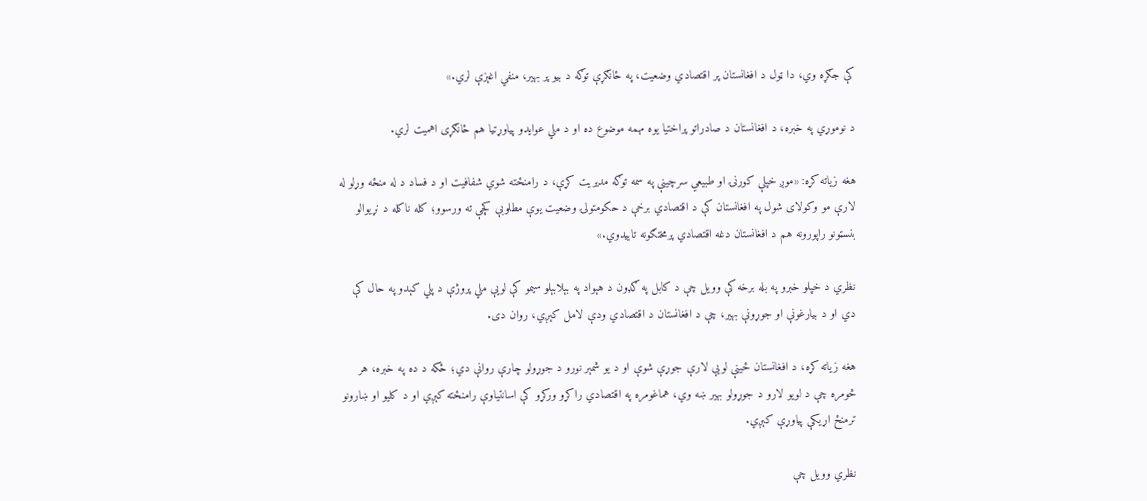کې جګړه وي، دا ټول د افغانستان پر اقتصادي وضعیت، په ځانګړې توګه د بیو پر بهیر، منفي اغېزې لري.»

د نوموړي په خبره، د افغانستان د صادراتو پراختیا یوه مهمه موضوع ده او د ملي عوایدو پیاوړتیا هم ځانګړی اهمیت لري.

هغه زیاته کړه: «موږ خپلې کورنۍ او طبیعي سرچینې په سمه توګه مدیریت کړې، د رامنځته شوي شفافیت او د فساد د له منځه وړلو له لارې مو وکولای شول په افغانستان کې د اقتصادي برخې د حکومتولۍ وضعیت یوې مطلوبې کچې ته ورسوو؛ کله ناکله د نړیوالو بنسټونو راپورونه هم د افغانستان دغه اقتصادي پرمختګونه تاییدوي.»

نظري د خپلو خبرو په بله برخه کې وویل چې د کابل په ګډون د هېواد په بېلابېلو سیمو کې لویې ملي پروژې د پلي کېدو په حال کې دي او د بیارغونې او جوړونې بهیر، چې د افغانستان د اقتصادي ودې لامل کېږي، روان دی.

هغه زیاته کړه، د افغانستان ځینې لویې لارې جوړې شوې او د یو شمېر نورو د جوړولو چارې روانې دي؛ ځکه د ده په خبره، هر څومره چې د لویو لارو د جوړولو بهیر ښه وي، هماغومره په اقتصادي راکړو ورکړو کې اسانتیاوې رامنځته کېږي او د کلیو او ښارونو ترمنځ اړیکې پیاوړې کېږي.

نظري وویل چې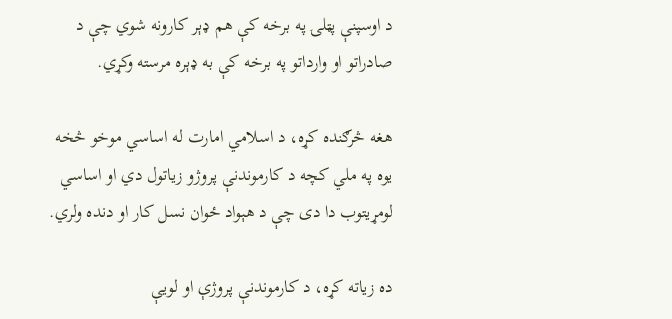د اوسپنې پټلۍ په برخه کې هم ډېر کارونه شوي چې د صادراتو او وارداتو په برخه کې به ډېره مرسته وکړي.

هغه څرګنده کړه، د اسلامي امارت له اساسي موخو څخه یوه په ملي کچه د کارموندنې پروژو زیاتول دي او اساسي لومړیتوب دا دی چې د هېواد ځوان نسل کار او دنده ولري.

ده زیاته کړه، د کارموندنې پروژې او لویې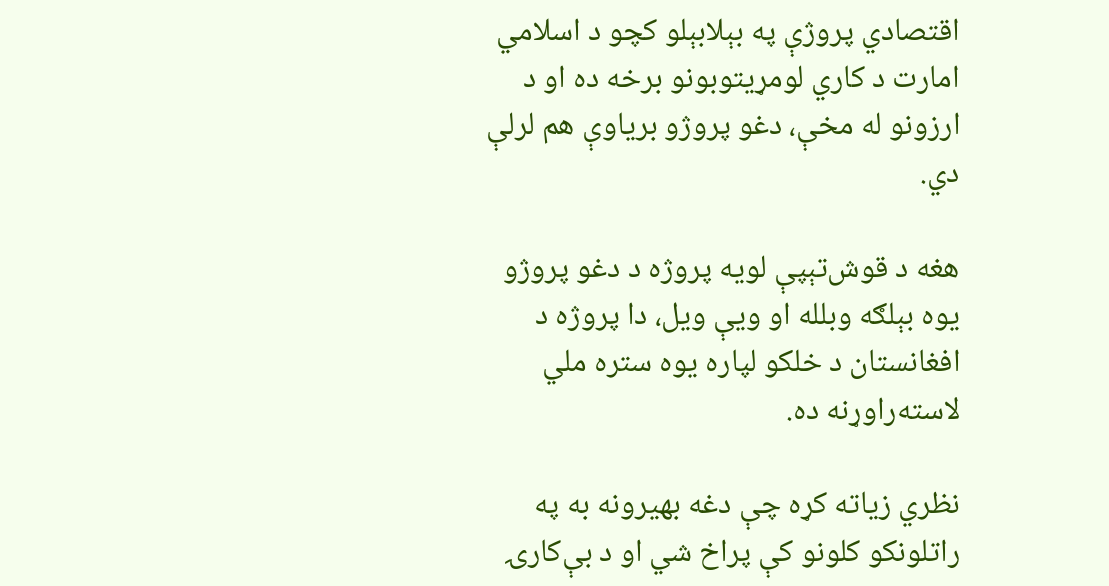اقتصادي پروژې په بېلابېلو کچو د اسلامي امارت د کاري لومړیتوبونو برخه ده او د ارزونو له مخې، دغو پروژو بریاوې هم لرلې دي.

هغه د قوش‌تېپې لویه پروژه د دغو پروژو یوه بېلګه وبلله او ویې ویل، دا پروژه د افغانستان د خلکو لپاره یوه ستره ملي لاسته‌راوړنه ده.

نظري زیاته کړه چې دغه بهیرونه به په راتلونکو کلونو کې پراخ شي او د بې‌کارۍ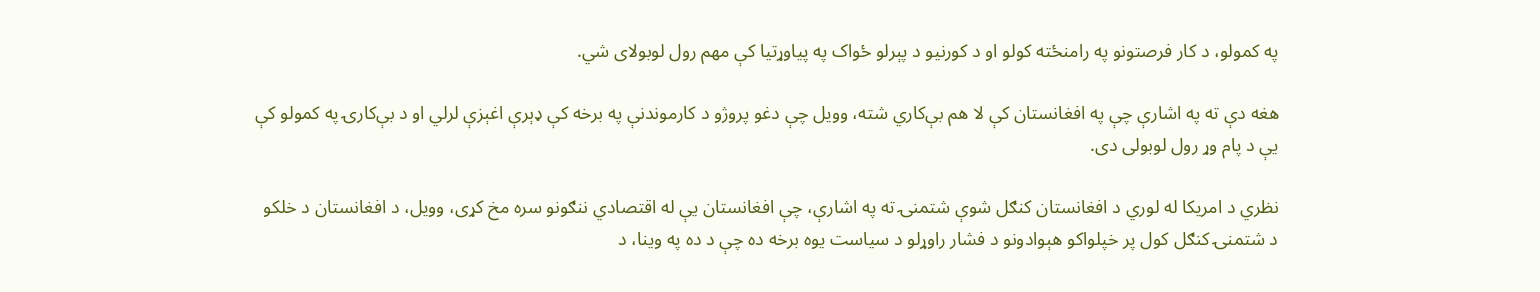په کمولو، د کار فرصتونو په رامنځته کولو او د کورنیو د پېرلو ځواک په پیاوړتیا کې مهم رول لوبولای شي.

هغه دې ته په اشارې چې په افغانستان کې لا هم بې‌کاري شته، وویل چې دغو پروژو د کارموندنې په برخه کې ډېرې اغېزې لرلي او د بې‌کارۍ په کمولو کې یې د پام وړ رول لوبولی دی.

نظري د امریکا له لوري د افغانستان کنګل شوې شتمنۍ ته په اشارې، چې افغانستان یې له اقتصادي ننګونو سره مخ کړی، وویل، د افغانستان د خلکو د شتمنۍ کنګل کول پر خپلواکو هېوادونو د فشار راوړلو د سیاست یوه برخه ده چې د ده په وینا، د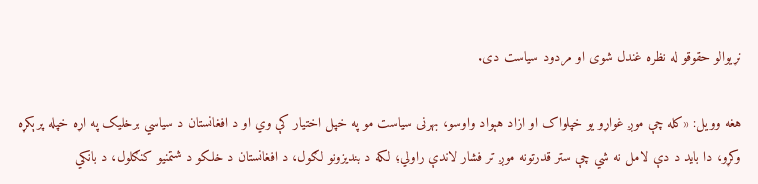نړیوالو حقوقو له نظره غندل شوی او مردود سیاست دی.

هغه وویل: «کله چې موږ غواړو یو خپلواک او ازاد هېواد واوسو، بهرنی سیاست مو په خپل اختیار کې وي او د افغانستان د سیاسي برخلیک په اړه خپله پرېکړه وکړو، دا باید د دې لامل نه شي چې ستر قدرتونه موږ تر فشار لاندې راولي؛ لکه د بندیزونو لګول، د افغانستان د خلکو د شتمنیو کنګلول، د بانکي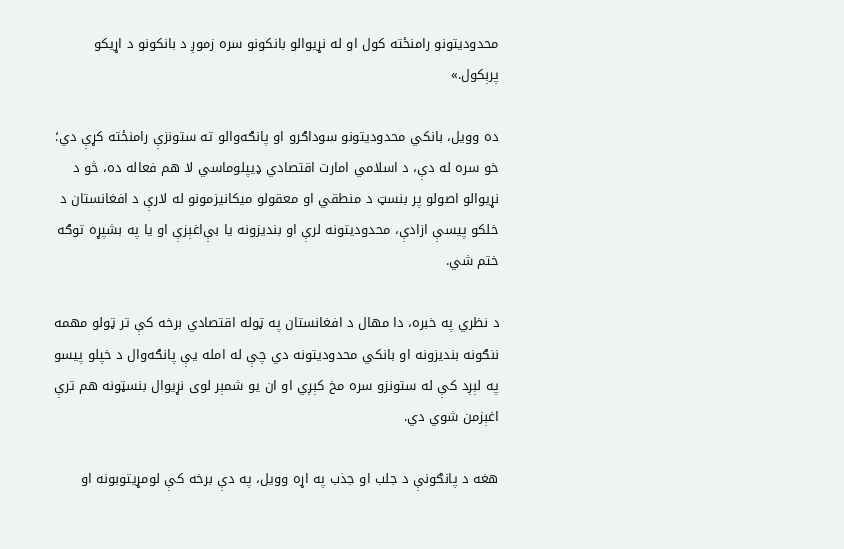محدودیتونو رامنځته کول او له نړیوالو بانکونو سره زموږ د بانکونو د اړیکو پرېکول.»

ده وویل، بانکي محدودیتونو سوداګرو او پانګه‌والو ته ستونزې رامنځته کړې دي؛ خو سره له دې، د اسلامي امارت اقتصادي ډیپلوماسي لا هم فعاله ده، څو د نړیوالو اصولو پر بنسټ د منطقي او معقولو میکانیزمونو له لارې د افغانستان د خلکو پیسې ازادې، محدودیتونه لرې او بندیزونه یا بې‌اغېزې او یا په بشپړه توګه ختم شي.

د نظري په خبره، دا مهال د افغانستان په ټوله اقتصادي برخه کې تر ټولو مهمه ننګونه بندیزونه او بانکي محدودیتونه دي چې له امله یې پانګه‌وال د خپلو پیسو په لېږد کې له ستونزو سره مخ کېږي او ان یو شمېر لوی نړیوال بنسټونه هم ترې اغېزمن شوي دي.

هغه د پانګونې د جلب او جذب په اړه وویل، په دې برخه کې لومړیتوبونه او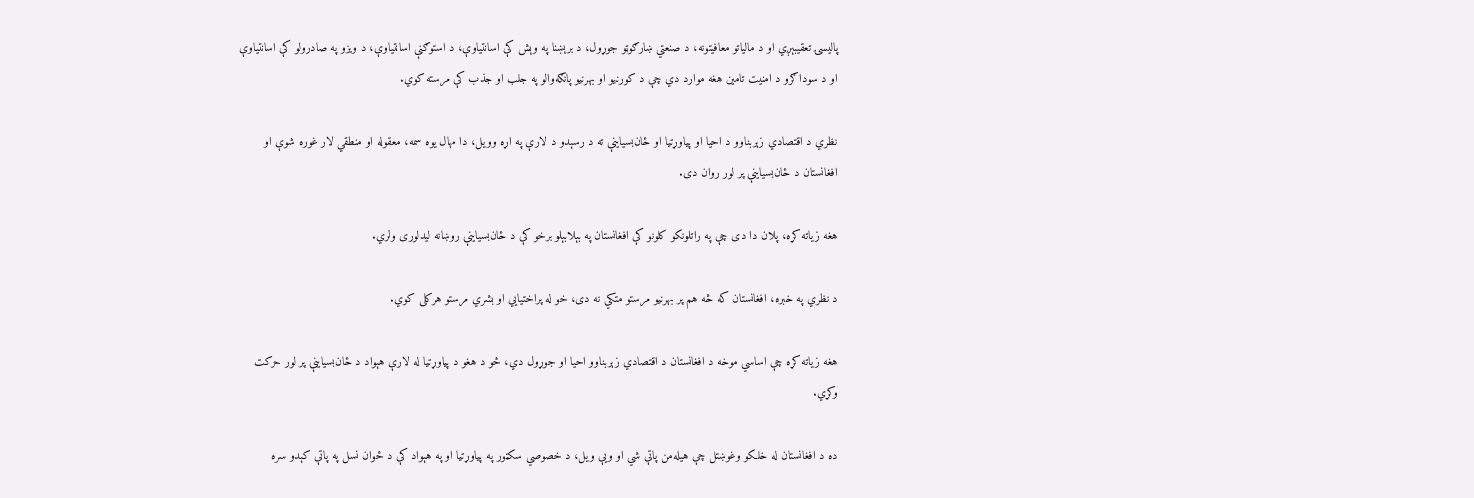پالیسۍ تعقیبېږي او د مالیاتو معافیتونه، د صنعتي ښارګوټو جوړول، د برېښنا په وېش کې اسانتیاوې، د استوګنې اسانتیاوې، د ویزو په صادرولو کې اسانتیاوې او د سوداګرو د امنیت تامین هغه موارد دي چې د کورنیو او بهرنیو پانګه‌والو په جلب او جذب کې مرسته کوي.

نظري د اقتصادي زېربناوو د احیا او پیاوړتیا او ځان‌بسیاینې ته د رسېدو د لارې په اړه وویل، دا مهال یوه سمه، معقوله او منطقي لار غوره شوې او افغانستان د ځان‌بسیاینې پر لور روان دی.

هغه زیاته کړه، پلان دا دی چې په راتلونکو کلونو کې افغانستان په بېلابېلو برخو کې د ځان‌بسیاینې روښانه لیدلوری ولري.

د نظري په خبره، افغانستان که څه هم پر بهرنیو مرستو متکي نه دی، خو له پراختیايي او بشري مرستو هرکلی کوي.

هغه زیاته کړه چې اساسي موخه د افغانستان د اقتصادي زېربناوو احیا او جوړول دي، څو د هغو د پیاوړتیا له لارې هېواد د ځان‌بسیاینې پر لور حرکت وکړي.

ده د افغانستان له خلکو وغوښتل چې هیله‌من پاتې شي او ویې ویل، د خصوصي سکټور په پیاوړتیا او په هېواد کې د ځوان نسل په پاتې کېدو سره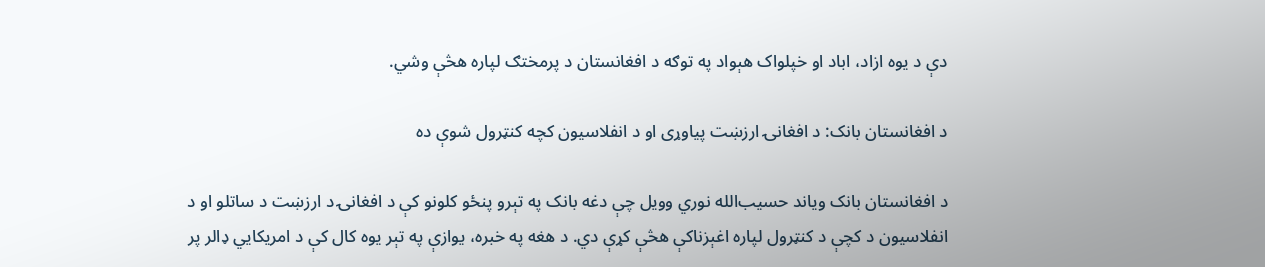دې د یوه ازاد، اباد او خپلواک هېواد په توګه د افغانستان د پرمختګ لپاره هڅې وشي.

د افغانستان بانک: د افغانۍ ارزښت پیاوړی او د انفلاسیون کچه کنټرول شوې ده

د افغانستان بانک ویاند حسیب‌الله نوري وویل چې دغه بانک په تېرو پنځو کلونو کې د افغانۍ د ارزښت د ساتلو او د انفلاسیون د کچې د کنټرول لپاره اغېزناکې هڅې کړې دي. د هغه په خبره، یوازې په تېر یوه کال کې د امریکايي ډالر پر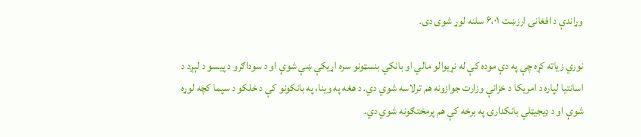وړاندې د افغانۍ ارزښت ۶،۰۱ سلنه لوړ شوی دی.

نوري زیاته کړه چې په دې موده کې له نړیوالو مالي او بانکي بنسټونو سره اړیکې ښې شوې او د سوداګرو د پیسو د لېږد د اسانتیا لپاره د امریکا د خزانې وزارت جوازونه هم ترلاسه شوي دي. د هغه په وینا، په بانکونو کې د خلکو د سپما کچه لوړه شوې او د ډیجیټلي بانکدارۍ په برخه کې هم پرمختګونه شوي دي.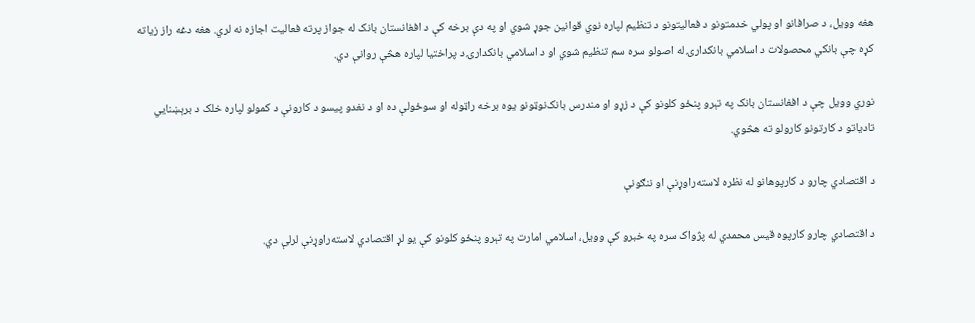هغه وویل، د صرافانو او پولي خدمتونو د فعالیتونو د تنظیم لپاره نوي قوانین جوړ شوي او په دې برخه کې د افغانستان بانک له جواز پرته فعالیت اجازه نه لري. هغه دغه راز زیاته کړه چې بانکي محصولات د اسلامي بانکدارۍ له اصولو سره سم تنظیم شوي او د اسلامي بانکدارۍ د پراختیا لپاره هڅې روانې دي.

نوري وویل چې د افغانستان بانک په تېرو پنځو کلونو کې د زړو او مندرس بانک‌نوټونو یوه برخه راټوله او سوځولې ده او د نغدو پیسو د کارونې د کمولو لپاره خلک د برېښنايي تادیاتو د کارتونو کارولو ته هڅوي.

د اقتصادي چارو د کارپوهانو له نظره لاسته‌راوړنې او ننګونې

د اقتصادي چارو کارپوه قیس محمدي له پژواک سره په خبرو کې وویل، اسلامي امارت په تېرو پنځو کلونو کې یو لړ اقتصادي لاسته‌راوړنې لرلې دي.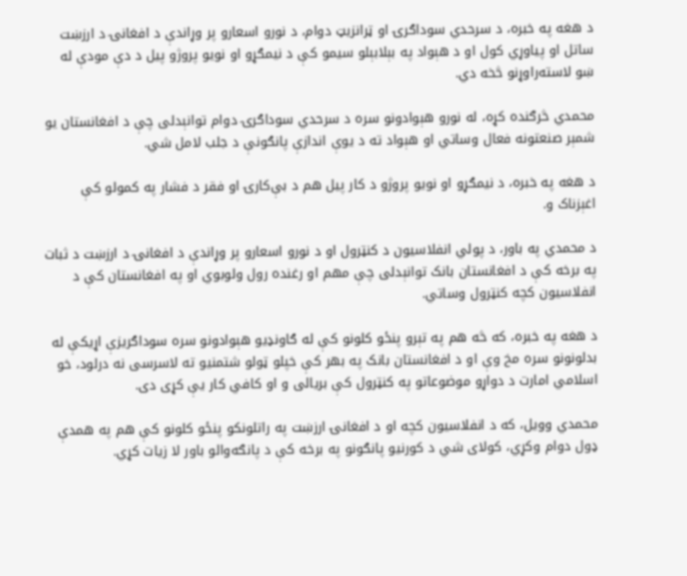د هغه په خبره، د سرحدي سوداګرۍ او ټرانزیټ دوام، د نورو اسعارو پر وړاندې د افغانۍ د ارزښت ساتل او پیاوړي کول او د هېواد په بېلابېلو سیمو کې د نیمګړو او نویو پروژو پیل د دې مودې له ښو لاسته‌راوړنو څخه دي.

محمدي څرګنده کړه، له نورو هېوادونو سره د سرحدي سوداګرۍ دوام توانېدلی چې د افغانستان یو شمېر صنعتونه فعال وساتي او هېواد ته د یوې اندازې پانګونې د جلب لامل شي.

د هغه په خبره، د نیمګړو او نویو پروژو د کار پیل هم د بې‌کارۍ او فقر د فشار په کمولو کې اغېزناک و.

د محمدي په باور، د پولي انفلاسیون د کنټرول او د نورو اسعارو پر وړاندې د افغانۍ د ارزښت د ثبات په برخه کې د افغانستان بانک توانېدلی چې مهم او رغنده رول ولوبوي او په افغانستان کې د انفلاسیون کچه کنټرول وساتي.

د هغه په خبره، که څه هم په تېرو پنځو کلونو کې له ګاونډیو هېوادونو سره سوداګریزې اړیکې له بدلونونو سره مخ وې او د افغانستان بانک په بهر کې خپلو ټولو شتمنیو ته لاسرسی نه درلود، خو اسلامي امارت د دواړو موضوعاتو په کنټرول کې بریالی و او کافي کار یې کړی دی.

محمدي وویل، که د انفلاسیون کچه او د افغانۍ ارزښت په راتلونکو پنځو کلونو کې هم په همدې ډول دوام وکړي، کولای شي د کورنیو پانګونو په برخه کې د پانګه‌والو باور لا زیات کړي.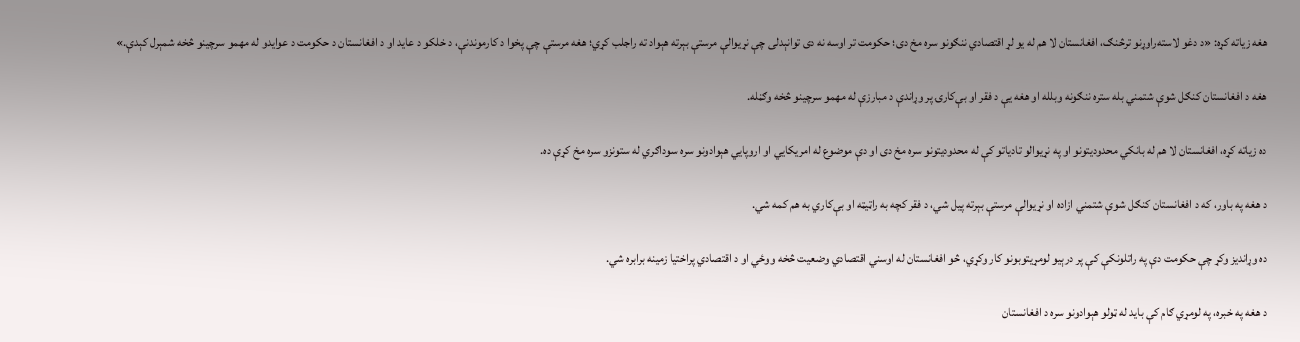هغه زیاته کړه: «د دغو لاسته‌راوړنو ترڅنګ، افغانستان لا هم له یو لړ اقتصادي ننګونو سره مخ دی؛ حکومت تر اوسه نه دی توانېدلی چې نړیوالې مرستې بېرته هېواد ته راجلب کړي؛ هغه مرستې چې پخوا د کارموندنې، د خلکو د عاید او د افغانستان د حکومت د عوایدو له مهمو سرچینو څخه شمېرل کېدې.»

هغه د افغانستان کنګل شوې شتمني بله ستره ننګونه وبلله او هغه یې د فقر او بې‌کارۍ پر وړاندې د مبارزې له مهمو سرچینو څخه وګڼله.

ده زیاته کړه، افغانستان لا هم له بانکي محدودیتونو او په نړیوالو تادیاتو کې له محدودیتونو سره مخ دی او دې موضوع له امریکايي او اروپايي هېوادونو سره سوداګري له ستونزو سره مخ کړې ده.

د هغه په باور، که د افغانستان کنګل شوې شتمني ازاده او نړیوالې مرستې بېرته پیل شي، د فقر کچه به راټیټه او بې‌کاري به هم کمه شي.

ده وړاندیز وکړ چې حکومت دې په راتلونکې کې پر درېیو لومړیتوبونو کار وکړي، څو افغانستان له اوسني اقتصادي وضعیت څخه ووځي او د اقتصادي پراختیا زمینه برابره شي.

د هغه په خبره، په لومړي ګام کې باید له ټولو هېوادونو سره د افغانستان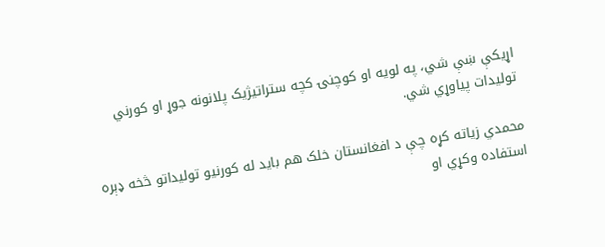اړیکې ښې شي، په لویه او کوچنۍ کچه ستراتیژیک پلانونه جوړ او کورني تولیدات پیاوړي شي.

محمدي زیاته کړه چې د افغانستان خلک هم باید له کورنیو تولیداتو څخه ډېره استفاده وکړي او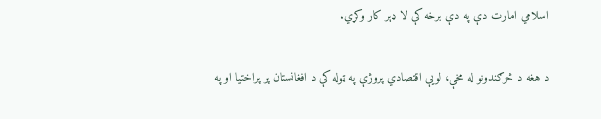اسلامي امارت دې په دې برخه کې لا ډېر کار وکړي.

د هغه د څرګندونو له مخې، لویې اقتصادي پروژې په ټوله کې د افغانستان پر پراختیا او په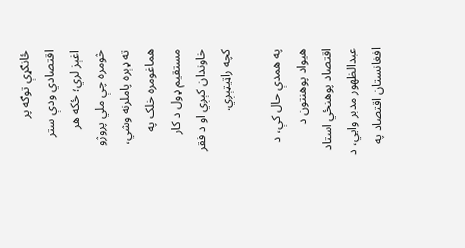ځانګړې توګه پر اقتصادي ودې ستر اغېز لري؛ ځکه هر څومره چې ملي پروژو ته ډېره پاملرنه وشي، هماغومره خلک په مستقیم ډول د کار خاوندان کېږي او د فقر کچه راټیټېږي.

په همدې حال کې، د هیواد پوهنتون د اقتصاد پوهنځي استاد عبدالظهور مدبر وایي، د افغانستان اقتصاد په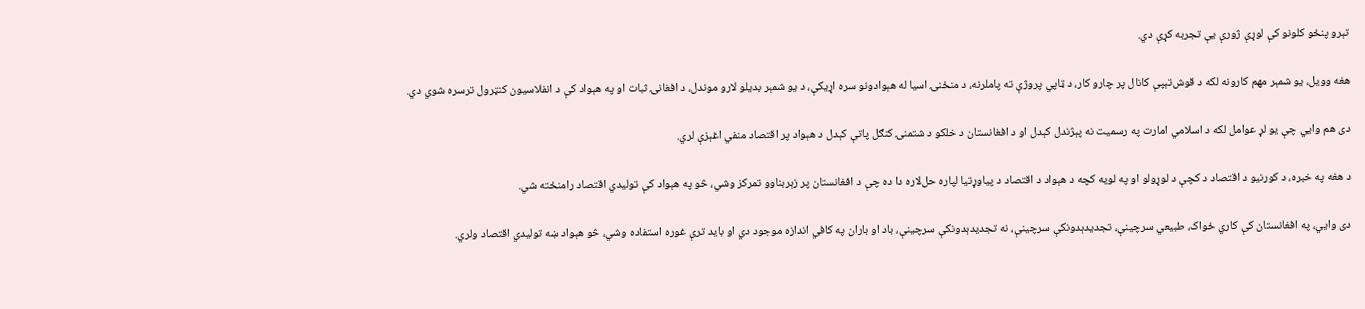تېرو پنځو کلونو کې لوړې ژورې یې تجربه کړې دي.

هغه وویل، یو شمېر مهم کارونه لکه د قوش‌تېپې کانال پر چارو کار، د ټاپي پروژې ته پاملرنه، د منځنۍ اسیا له هېوادونو سره اړیکې، د یو شمېر بدیلو لارو موندل، د افغانۍ ثبات او په هېواد کې د انفلاسیون کنټرول ترسره شوي دي.

دی هم وایي چې یو لړ عوامل لکه د اسلامي امارت په رسمیت نه پېژندل کېدل او د افغانستان د خلکو د شتمنۍ کنګل پاتې کېدل د هېواد پر اقتصاد منفي اغېزې لري.

د هغه په خبره، د کورنیو د اقتصاد د کچې د لوړولو او په لویه کچه د هېواد د اقتصاد د پیاوړتیا لپاره حل‌لاره دا ده چې د افغانستان پر زېربناوو تمرکز وشي، څو په هېواد کې تولیدي اقتصاد رامنځته شي.

دی وایي، په افغانستان کې کاري ځواک، طبیعي سرچینې، تجدیدېدونکې سرچینې، نه تجدیدېدونکې سرچینې، باد او باران په کافي اندازه موجود دي او باید ترې غوره استفاده وشي، څو هېواد ښه تولیدي اقتصاد ولري.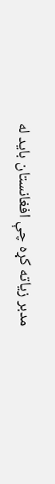مدبر زیاته کړه چې افغانستان باید له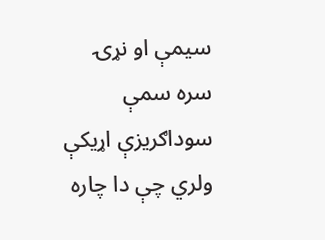سیمې او نړۍ سره سمې سوداګریزې اړیکې ولري چې دا چاره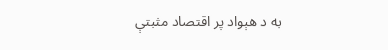به د هېواد پر اقتصاد مثبتې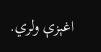اغېزې ولري.